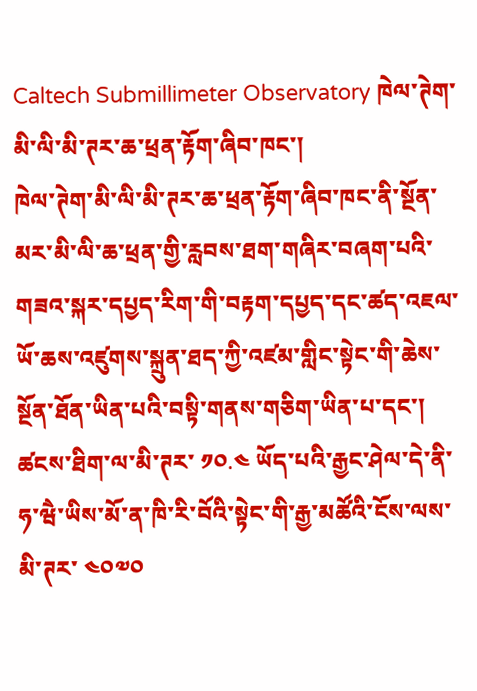Caltech Submillimeter Observatory ཁེལ་ཊེག་མི་ལི་མི་ཊར་ཆ་ཕྲན་རྟོག་ཞིབ་ཁང་།
ཁེལ་ཊེག་མི་ལི་མི་ཊར་ཆ་ཕྲན་རྟོག་ཞིབ་ཁང་ནི་སྔོན་མར་མི་ལི་ཆ་ཕྲན་གྱི་རླབས་ཐག་གཞིར་བཞག་པའི་གཟའ་སྐར་དཔྱད་རིག་གི་བརྟག་དཔྱད་དང་ཚད་འཇལ་ཡོ་ཆས་འཛུགས་སྐྲུན་ཐད་ཀྱི་འཛམ་གླིང་སྟེང་གི་ཆེས་སྔོན་ཐོན་ཡིན་པའི་བསྟི་གནས་གཅིག་ཡིན་པ་དང་། ཚངས་ཐིག་ལ་མི་ཊར་ ༡༠.༤ ཡོད་པའི་རྒྱང་ཤེལ་དེ་ནི་ཧ་ཝཻ་ཡིས་མོ་ན་ཁི་རི་བོའི་སྟེང་གི་རྒྱ་མཚོའི་ངོས་ལས་མི་ཊར་ ༤༠༧༠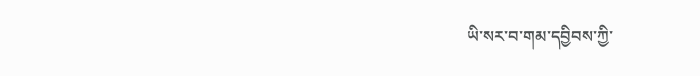ཡི་སར་བ་གམ་དབྱིབས་ཀྱི་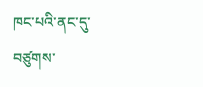ཁང་པའི་ནང་དུ་བཙུགས་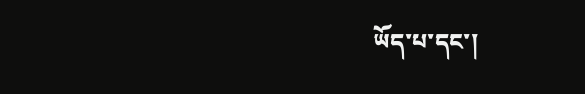ཡོད་པ་དང་།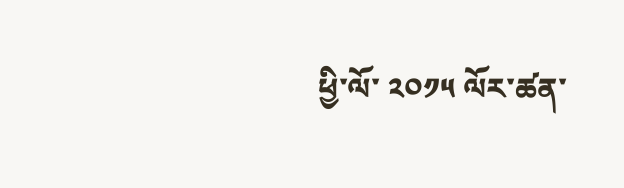ཕྱི་ལོ་ ༢༠༡༥ ལོར་ཚན་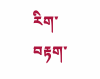རིག་བརྟག་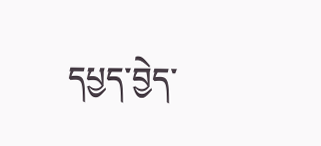དཔྱད་བྱེད་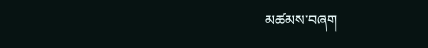མཚམས་བཞག